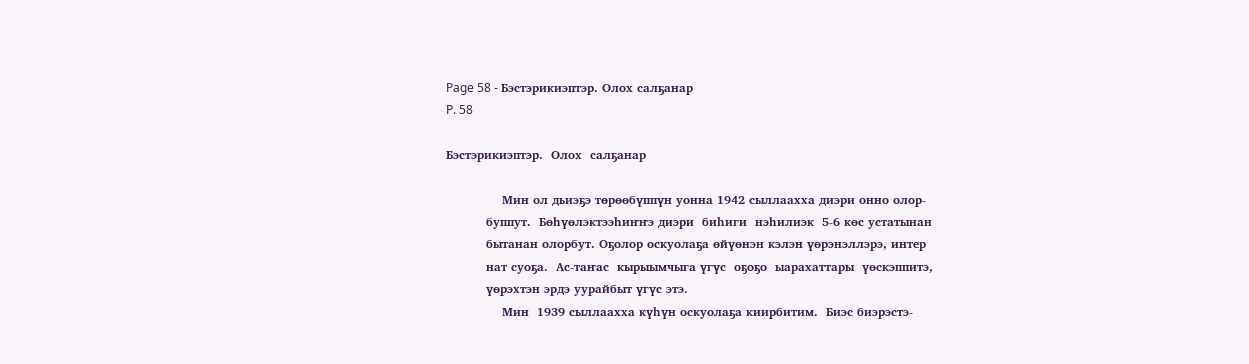Page 58 - Бэстэрикиэптэр. Олох салҕанар
P. 58

Бэстэрикиэптэр.  Олох  салҕанар

              Мин ол дьиэҕэ төрөөбүппүн уонна 1942 сыллаахха диэри онно олор-
          буппут.  Бөһүөлэктээһиҥҥэ диэри  биһиги  нэһилиэк  5-6 көс устатынан
          бытанан олорбут. Оҕолор оскуолаҕа өйүөнэн кэлэн үөрэнэллэрэ, интер
          нат суоҕа.  Ас-таҥас  кырыымчыга үгүс  оҕоҕо  ыарахаттары  үөскэппитэ,
          үөрэхтэн эрдэ уурайбыт үгүс этэ.
              Мин  1939 сыллаахха күһүн оскуолаҕа киирбитим.  Биэс биэрэстэ-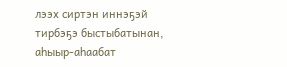лээх сиртэн иннэҕэй тирбэҕэ быстыбатынан, аһыыр-аһаабат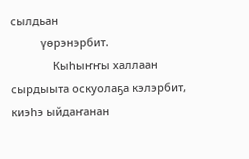сылдьан
          үөрэнэрбит.
              Кыһыҥҥы халлаан сырдыыта оскуолаҕа кэлэрбит, киэһэ ыйдаҥанан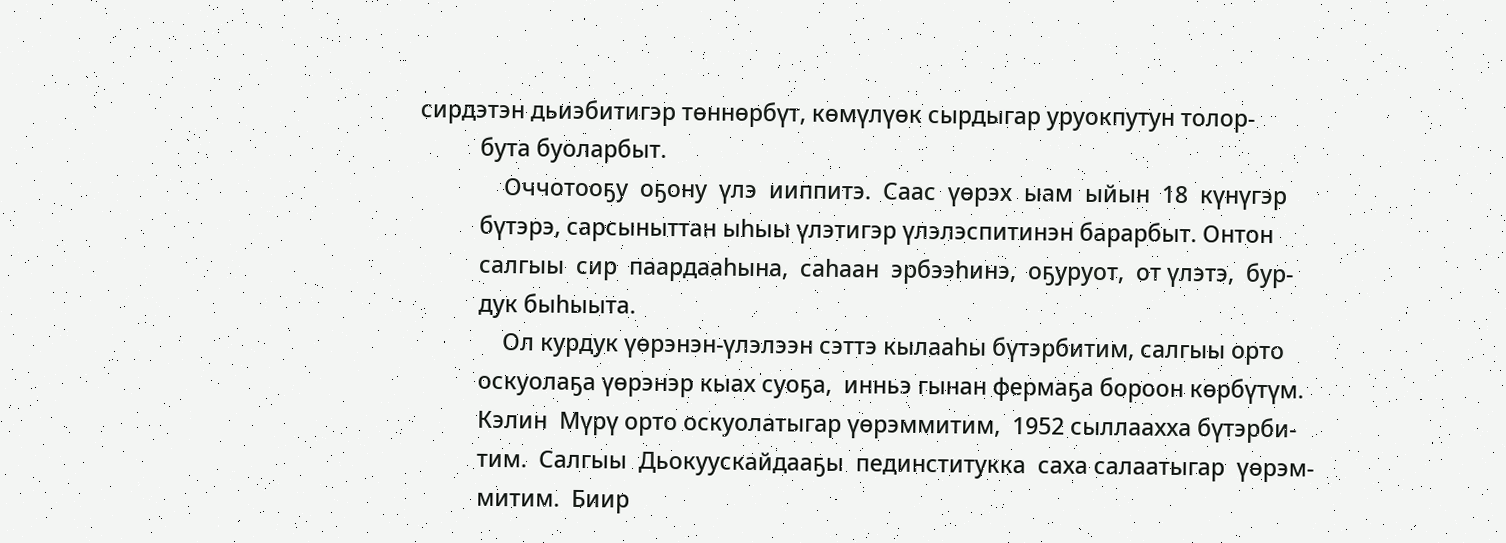сирдэтэн дьиэбитигэр төннөрбүт, көмүлүөк сырдыгар уруокпутун толор-
          бута буоларбыт.
              Оччотооҕу  оҕону  үлэ  ииппитэ.  Саас  үөрэх  ыам  ыйын  18  күнүгэр
          бүтэрэ, сарсыныттан ыһыы үлэтигэр үлэлэспитинэн барарбыт. Онтон
          салгыы  сир  паардааһына,  саһаан  эрбээһинэ,  оҕуруот,  от үлэтэ,  бур-
          дук быһыыта.
              Ол курдук үөрэнэн-үлэлээн сэттэ кылааһы бүтэрбитим, салгыы орто
          оскуолаҕа үөрэнэр кыах суоҕа,  инньэ гынан фермаҕа бороон көрбүтүм.
          Кэлин  Мүрү орто оскуолатыгар үөрэммитим,  1952 сыллаахха бүтэрби-
          тим.  Салгыы  Дьокуускайдааҕы  пединститукка  саха салаатыгар  үөрэм-
          митим.  Биир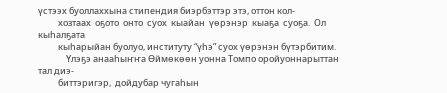үстээх буоллаххына стипендия биэрбэттэр этэ, оттон кол-
          хозтаах  оҕото  онто  суох  кыайан  үөрэнэр  кыаҕа  суоҕа.  Ол  кыһалҕата
          кыһарыйан буолуо, институту “үһэ” суох үөрэнэн бүтэрбитим.
              Үлэҕэ анааһыҥҥа Өймөкөөн уонна Томпо оройуоннарыттан тал диэ-
          биттэригэр,  дойдубар чугаһын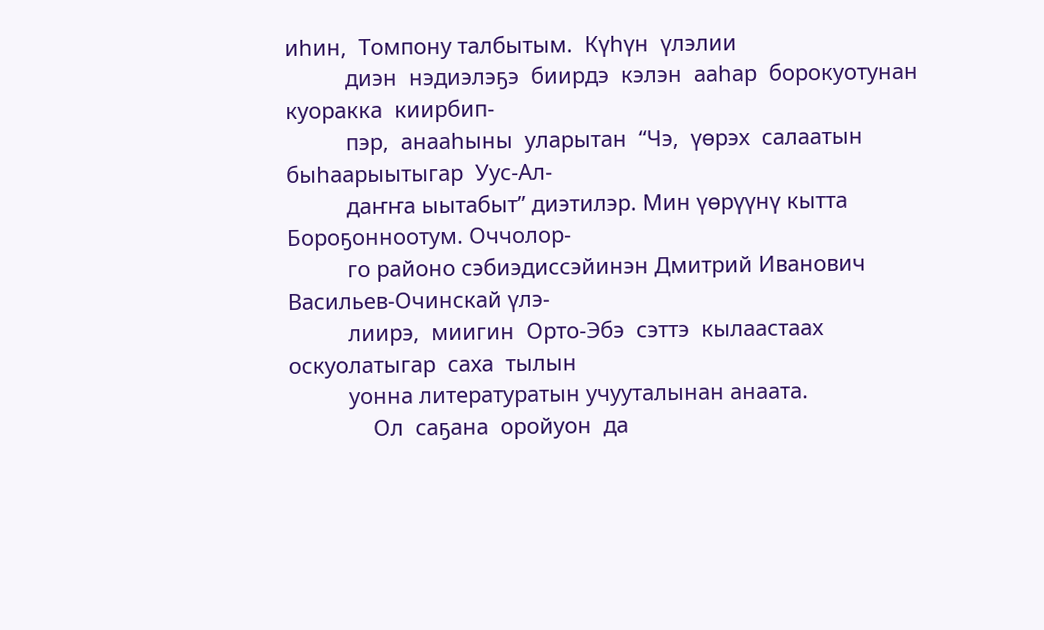иһин,  Томпону талбытым.  Күһүн  үлэлии
          диэн  нэдиэлэҕэ  биирдэ  кэлэн  ааһар  борокуотунан  куоракка  киирбип-
          пэр,  анааһыны  уларытан  “Чэ,  үөрэх  салаатын  быһаарыытыгар  Уус-Ал-
          даҥҥа ыытабыт” диэтилэр. Мин үөрүүнү кытта Бороҕонноотум. Оччолор-
          го районо сэбиэдиссэйинэн Дмитрий Иванович Васильев-Очинскай үлэ-
          лиирэ,  миигин  Орто-Эбэ  сэттэ  кылаастаах  оскуолатыгар  саха  тылын
          уонна литературатын учууталынан анаата.
              Ол  саҕана  оройуон  да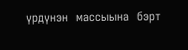үрдүнэн  массыына  бэрт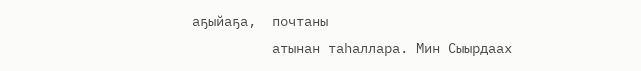аҕыйаҕа,  почтаны
          атынан таһаллара. Мин Сыырдаах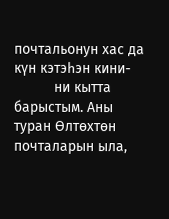почтальонун хас да күн кэтэһэн кини-
          ни кытта барыстым. Аны туран Өлтөхтөн почталарын ыла,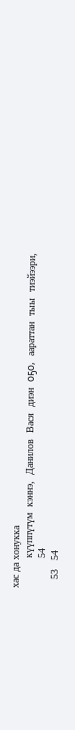хас да хонукка
          күүппүтүм  кэннэ,  Данилов  Вася  диэн  оҕо,  аараттан  тыы  тиэйээри,
          54
   53   54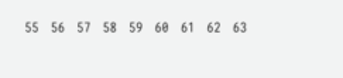55   56   57   58   59   60   61   62   63